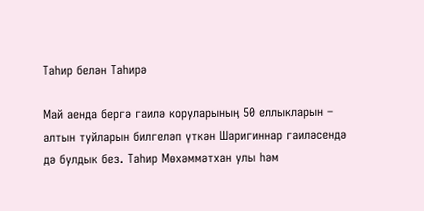Таhир белән Таhирә

Май аенда бергә гаилә коруларыныӊ 50 еллыкларын – алтын туйларын билгеләп үткән Шаригиннар гаиләсендә дә булдык без. Таhир Мөхәммәтхан улы hәм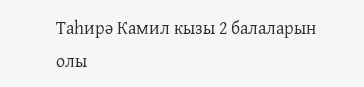Таhирә Камил кызы 2 балаларын олы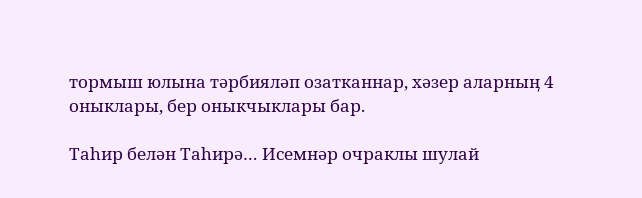тормыш юлына тәрбияләп озатканнар, хәзер аларныӊ 4 оныклары, бер оныкчыклары бар.

Таhир белән Таhирә… Исемнәр очраклы шулай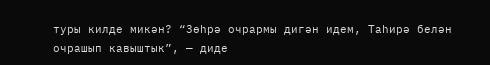туры килде микән? “Зөhрә очрармы дигән идем, Таhирә белән очрашып кавыштык”, — диде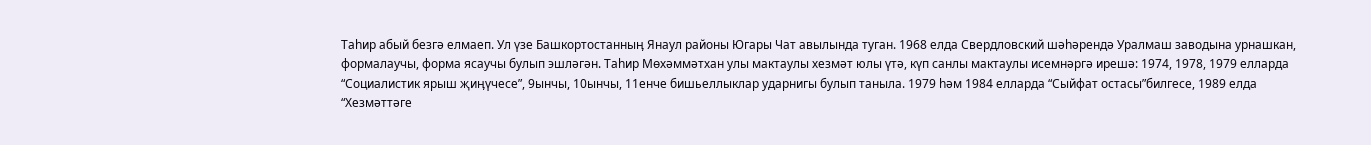Таhир абый безгә елмаеп. Ул үзе Башкортостанныӊ Янаул районы Югары Чат авылында туган. 1968 елда Свердловский шәhәрендә Уралмаш заводына урнашкан, формалаучы, форма ясаучы булып эшләгән. Таhир Мөхәммәтхан улы мактаулы хезмәт юлы үтә, күп санлы мактаулы исемнәргә ирешә: 1974, 1978, 1979 елларда “Социалистик ярыш җиӊүчесе”, 9ынчы, 10ынчы, 11енче бишьеллыклар ударнигы булып таныла. 1979 hәм 1984 елларда “Сыйфат остасы”билгесе, 1989 елда “Хезмәттәге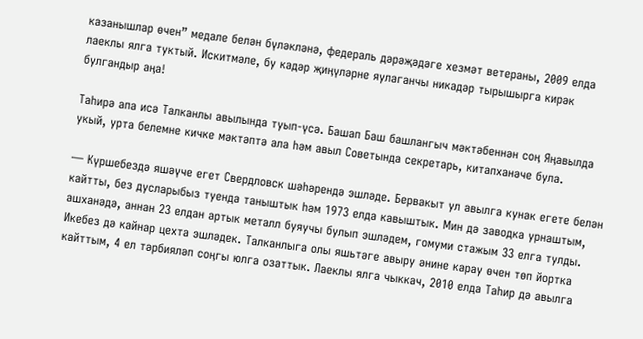казанышлар өчен” медале белән бүләкләнә, федераль дәрәҗәдәге хезмәт ветераны, 2009 елда лаеклы ялга туктый. Искитмәле, бу кадәр җиӊүләрне яулаганчы никадәр тырышырга кирәк булгандыр аӊа!

Таhирә апа исә Талканлы авылында туып-үсә. Башап Баш башлангыч мәктәбеннән соӊ Яӊавылда укый, урта белемне кичке мәктәптә ала hәм авыл Советында секретарь, китапханәче була.

— Күршебездә яшәүче егет Свердловск шәhәрендә эшләде. Бервакыт ул авылга кунак егете белән кайтты, без дусларыбыз туенда таныштык hәм 1973 елда кавыштык. Мин дә заводка урнаштым, ашханәдә, аннан 23 елдан артык металл буяучы булып эшләдем, гомуми стажым 33 елга тулды. Икебез дә кайнар цехта эшләдек. Талканлыга олы яшьтәге авыру әнине карау өчен төп йортка
кайттым, 4 ел тәрбияләп соӊгы юлга озаттык. Лаеклы ялга чыккач, 2010 елда Таhир дә авылга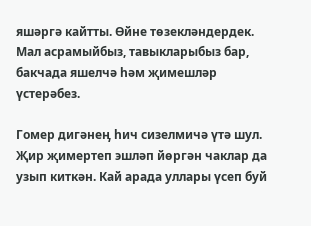яшәргә кайтты. Өйне төзекләндердек. Мал асрамыйбыз, тавыкларыбыз бар, бакчада яшелчә hәм җимешләр үстерәбез.

Гомер дигәнеӊ hич сизелмичә үтә шул. Җир җимертеп эшләп йөргән чаклар да узып киткән. Кай арада уллары үсеп буй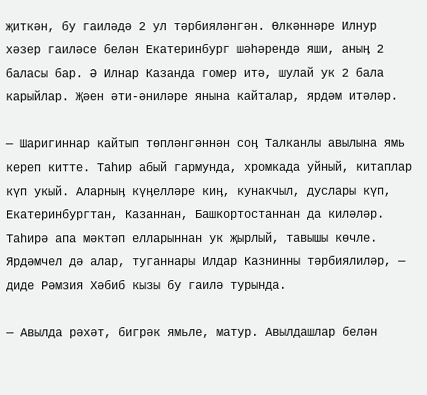җиткән, бу гаиләдә 2 ул тәрбияләнгән. Өлкәннәре Илнур хәзер гаиләсе белән Екатеринбург шәhәрендә яши, аныӊ 2 баласы бар. Ә Илнар Казанда гомер итә, шулай ук 2 бала карыйлар. Җәен әти-әниләре янына кайталар, ярдәм итәләр.

— Шаригиннар кайтып төпләнгәннән соӊ Талканлы авылына ямь кереп китте. Таhир абый гармунда, хромкада уйный, китаплар күп укый. Аларныӊ күӊелләре киӊ, кунакчыл, дуслары күп, Екатеринбургтан, Казаннан, Башкортостаннан да киләләр. Таhирә апа мәктәп елларыннан ук җырлый, тавышы көчле. Ярдәмчел дә алар, туганнары Илдар Казнинны тәрбиялиләр, — диде Рәмзия Хәбиб кызы бу гаилә турында.

— Авылда рәхәт, бигрәк ямьле, матур. Авылдашлар белән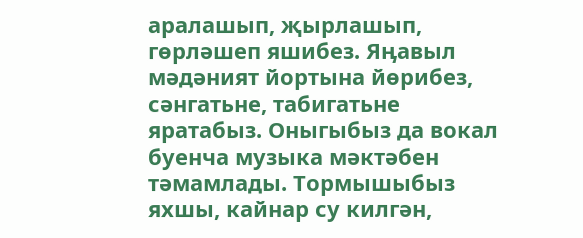аралашып, җырлашып, гөрләшеп яшибез. Яӊавыл мәдәният йортына йөрибез, сәнгатьне, табигатьне яратабыз. Оныгыбыз да вокал буенча музыка мәктәбен тәмамлады. Тормышыбыз яхшы, кайнар су килгән,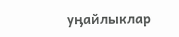уӊайлыклар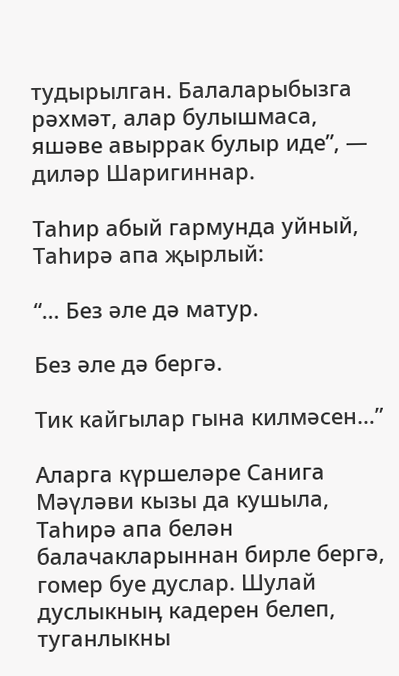тудырылган. Балаларыбызга рәхмәт, алар булышмаса, яшәве авыррак булыр иде”, — диләр Шаригиннар.

Таhир абый гармунда уйный, Таhирә апа җырлый:

“… Без әле дә матур.

Без әле дә бергә.

Тик кайгылар гына килмәсен…”

Аларга күршеләре Санига Мәүләви кызы да кушыла, Таhирә апа белән балачакларыннан бирле бергә, гомер буе дуслар. Шулай дуслыкныӊ кадерен белеп, туганлыкны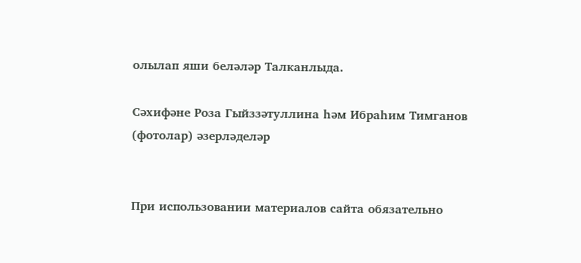олылап яши беләләр Талканлыда.

Сәхифәне Роза Гыйззәтуллина hәм Ибраhим Тимганов (фотолар) әзерләделәр


При использовании материалов сайта обязательно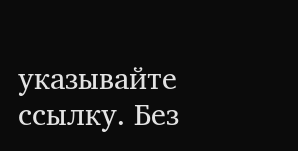указывайте ссылку. Без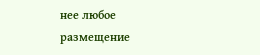нее любое размещение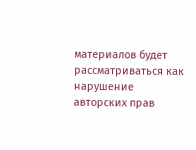материалов будет рассматриваться как нарушение авторских прав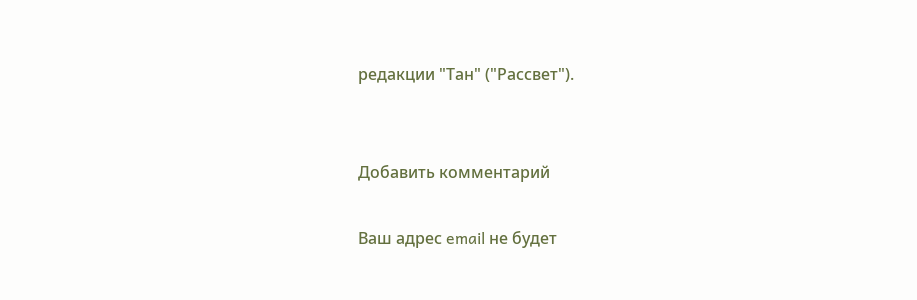редакции "Тан" ("Рассвет").


Добавить комментарий

Ваш адрес email не будет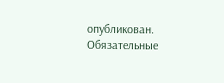опубликован. Обязательные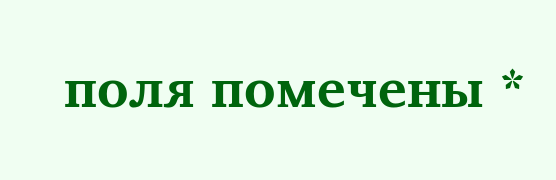поля помечены *